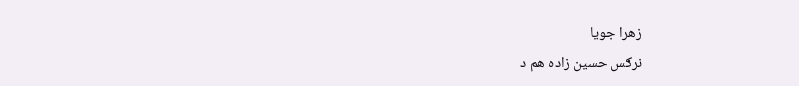زهرا جویا
نرګس حسین زاده هم د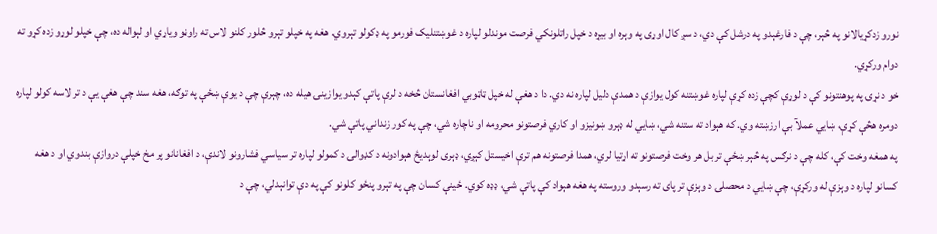نورو زدکړیالانو په څېر، چې د فارغېدو په درشل کې دي، د سږ کال اوړی په وېره او بیړه د خپل راتلونکي فرصت موندلو لپاره د غوښتنلیک فورمو په ډکولو تېروي. هغه په خپلو تېرو څلور کلنو لاس ته راوڼو ویاړي او لېواله ده، چې خپلو لوړو زده کړو ته دوام ورکړي.
خو د نړۍ په پوهنتونو کې د لوړې کچې زده کړې لپاره غوښتنه کول یوازې د همدې دلیل لپاره نه دي. دا د هغې له خپل ټاټوبي افغانستان څخه د لرې پاتې کېدو یوازینۍ هیله ده، چېرې چې د یوې ښځې په توګه، هغه سند چې هغې یې د تر لاسه کولو لپاره دومره هڅې کړې، ښايي عملآ بې ارزښته وي. که هېواد ته ستنه شي، ښايي له ډېرو ښونیزو او کاري فرصتونو محرومه او ناچاره شي، چې په کور زنداني پاتې شي.
په همغه وخت کې، کله چې د نرګس په څېر ښځې تر بل هر وخت فرصتونو ته اړتیا لري، همدا فرصتونه هم ترې اخیستل کېږي، ډېری لوېدیځ هېوادونه د کډوالۍ د کمولو لپاره تر سیاسي فشارونو لاندې، د افغانانو پر مخ خپلې دروازې بندوي او د هغه کسانو لپاره د وېزې له ورکړې، چې ښايي د محصلۍ د وېزې تر پای ته رسېدو وروسته په هغه هېواد کې پاتې شي، ډډه کوي. ځینې کسان چې په تېرو پنځو کلونو کې په دې توانېدلي، چې د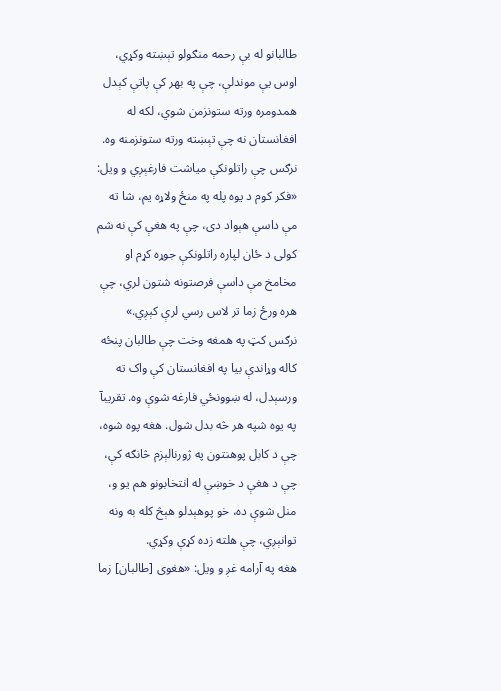طالبانو له بې رحمه منګولو تېښته وکړي، اوس یې موندلې، چې په بهر کې پاتې کېدل همدومره ورته ستونزمن شوي، لکه له افغانستان نه چې تېښته ورته ستونزمنه وه.
نرګس چې راتلونکې میاشت فارغېږي و ویل: «فکر کوم د یوه پله په منځ ولاړه یم، شا ته مې داسې هېواد دی، چې په هغې کې نه شم کولی د ځان لپاره راتلونکې جوړه کړم او مخامخ مې داسې فرصتونه شتون لري، چې هره ورځ زما تر لاس رسي لرې کېږي.»
نرګس کټ په همغه وخت چې طالبان پنځه کاله وړاندې بیا په افغانستان کې واک ته ورسېدل، له ښوونځي فارغه شوې وه. تقریبآ په یوه شپه هر څه بدل شول. هغه پوه شوه، چې د کابل پوهنتون په ژورنالېزم څانګه کې، چې د هغې د خوښې له انتخابونو هم یو و، منل شوې ده، خو پوهېدلو هېڅ کله به ونه توانېږي، چې هلته زده کړې وکړي.
هغه په آرامه غږ و ویل: «هغوی [طالبان] زما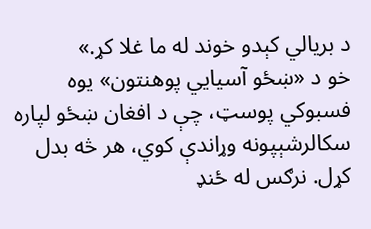د بریالي کېدو خوند له ما غلا کړ.»
خو د «ښځو آسیايي پوهنتون» یوه فسبوکي پوسټ، چې د افغان ښځو لپاره سکالرشېپونه وړاندې کوي، هر څه بدل کړل. نرګس له ځنډ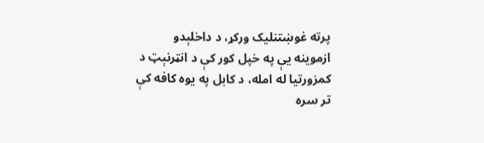پرته غوښتنلیک ورکړ، د داخلېدو ازموینه یې په خپل کور کې د انټرنېټ د کمزورتیا له امله، د کابل په یوه کافه کې تر سره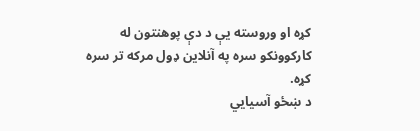کړه او وروسته یې د دې پوهنتون له کارکوونکو سره په آنلاین ډول مرکه تر سره کړه.
د ښځو آسیايي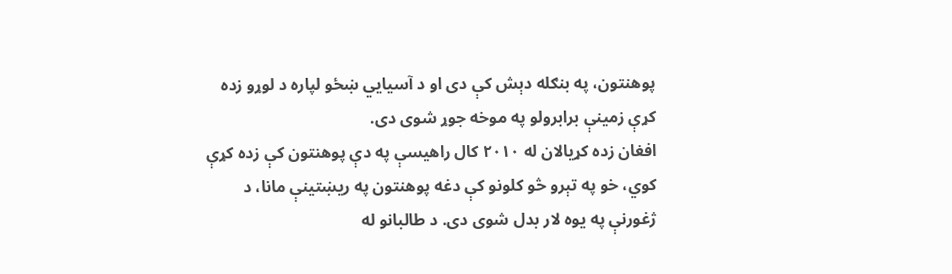پوهنتون، په بنګله دېش کې دی او د آسیايي ښځو لپاره د لوړو زده کړې زمینې برابرولو په موخه جوړ شوی دی.
افغان زده کړیالان له ۲۰۱۰ کال راهیسې په دې پوهنتون کې زده کړې کوي، خو په تېرو څو کلونو کې دغه پوهنتون په ریښتینې مانا، د ژغورنې په یوه لار بدل شوی دی. د طالبانو له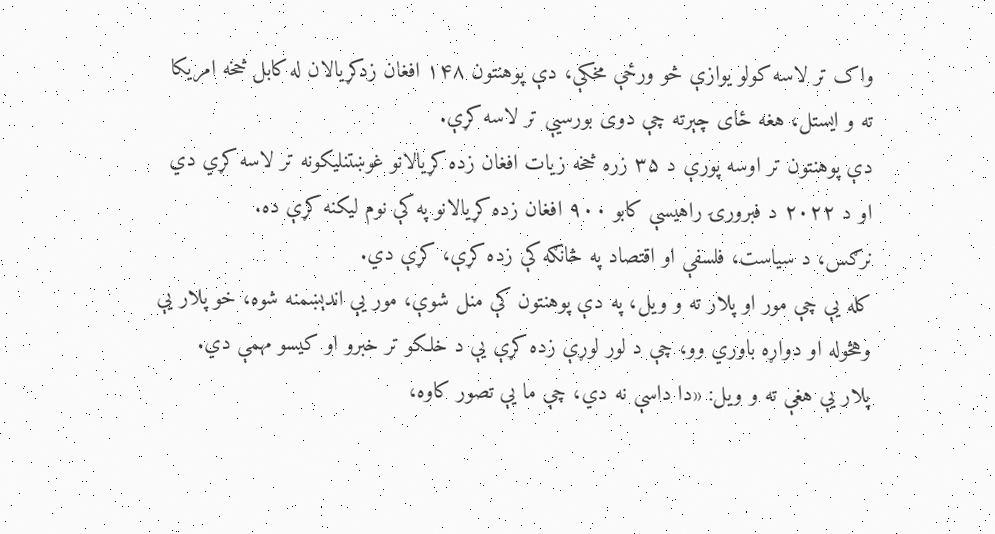واک تر لاسه کولو یوازې څو ورځې مخکې، دې پوهنتون ۱۴۸ افغان زدکړیالان له کابل څخه امریکا ته و ایستل، هغه ځای چېرته چې دوی بورسیې تر لاسه کړې.
دې پوهنتون تر اوسه پورې د ۳۵ زره څخه زیات افغان زده کړیالانو غوښتنلیکونه تر لاسه کړي دي او د ۲۰۲۲ د فبرورۍ راهیسې کابو ۹۰۰ افغان زده کړیالانو په کې نوم لیکنه کړې ده.
نرګس، د سیاست، فلسفې او اقتصاد په څانګه کې زده کړې، کړې دي.
کله یې چې مور او پلار ته و ویل، په دې پوهنتون کې منل شوې، مور یې اندېښمنه شوه، خو پلار یې وهڅوله او دواړه باوري وو، چې د لور لوړې زده کړې یې د خلکو تر خبرو او کیسو مهمې دي.
پلار یې هغې ته و ویل: «دا داسې نه دي، چې ما یې تصور کاوه،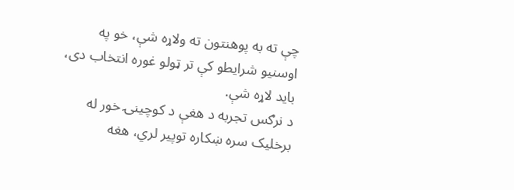چې ته به پوهنتون ته ولاړه شې، خو په اوسنیو شرایطو کې تر ټولو غوره انتخاب دی، باید لاړه شې.
د نرګس تجربه د هغې د کوچینۍ خور له برخلیک سره ښکاره توپیر لري، هغه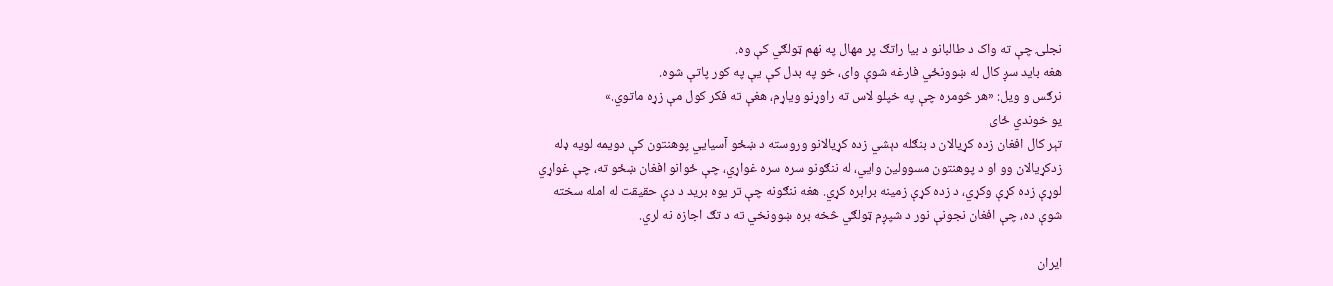نجلۍ چې ته واک د طالبانو د بیا راتګ پر مهال په نهم ټولګي کې وه.
هغه باید سږ کال له ښوونځي فارغه شوې وای، خو په بدل کې یې په کور پاتې شوه.
نرګس و ویل: «هر څومره چې په خپلو لاس ته راوړنو ویاړم، هغې ته فکر کول مې زړه ماتوي.»
یو خوندي ځای
تېر کال افغان زده کړیالان د بنګله دېشي زده کړیالانو وروسته د ښځو آسیايي پوهنتون کې دویمه لویه ډله زدکړیالان وو او د پوهنتون مسوولین وايي، له ننګونو سره سره غواړي، چې ځوانو افغان ښځو ته، چې غواړي لوړې زده کړې وکړي، د زده کړې زمینه برابره کړي. هغه ننګونه چې تر یوه برید د دې حقیقت له امله سخته شوې ده، چې افغان نجونې نور د شپږم ټولګي څخه بره ښوونخي ته د تګ اجازه نه لري.

ایران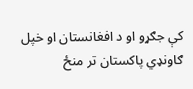کې جګړو او د افغانستان او خپل ګاونډي پاکستان تر منځ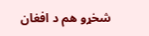شخړو هم د افغان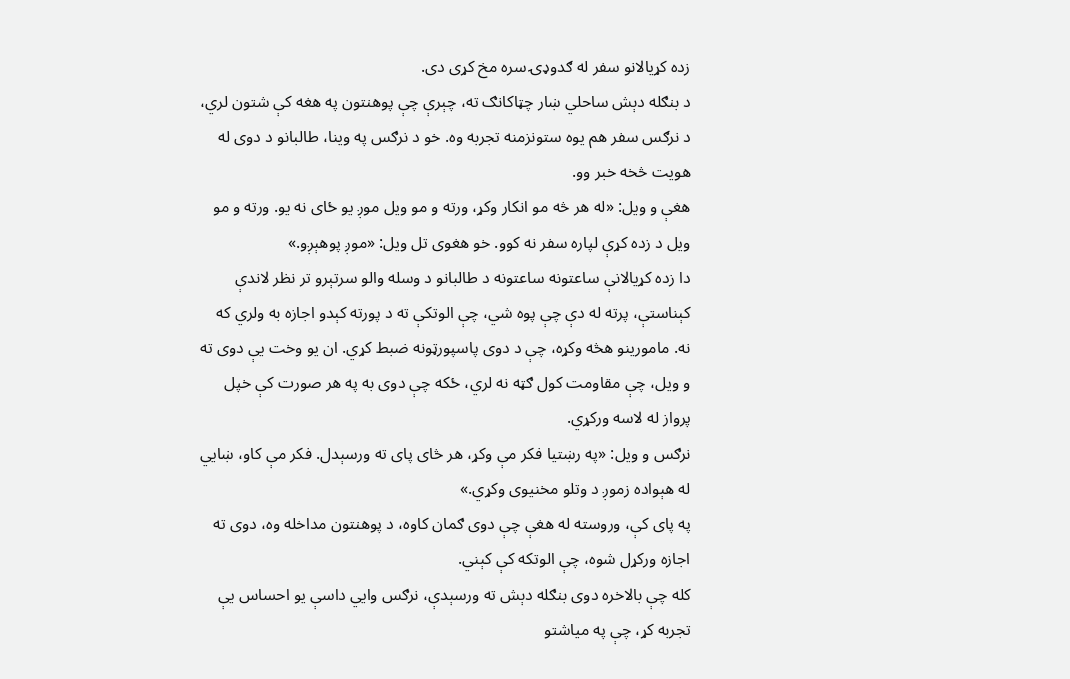زده کړیالانو سفر له ګدوډۍ سره مخ کړی دی.
د بنګله دېش ساحلي ښار چټاکانګ ته، چېرې چې پوهنتون په هغه کې شتون لري، د نرګس سفر هم یوه ستونزمنه تجربه وه. خو د نرګس په وینا، طالبانو د دوی له هویت څخه خبر وو.
هغې و ویل: «له هر څه مو انکار وکړ، ورته و مو ویل موږ یو ځای نه یو. ورته و مو ویل د زده کړې لپاره سفر نه کوو. خو هغوی تل ویل: «موږ پوهېږو.»
دا زده کړیالانې ساعتونه ساعتونه د طالبانو د وسله والو سرتېرو تر نظر لاندې کېناستې، پرته له دې چې پوه شي، چې الوتکې ته د پورته کېدو اجازه به ولري که نه. مامورینو هڅه وکړه، چې د دوی پاسپورټونه ضبط کړي. ان یو وخت یې دوی ته و ویل، چې مقاومت کول ګټه نه لري، ځکه چې دوی به په هر صورت کې خپل پرواز له لاسه ورکړي.
نرګس و ویل: «په رښتیا فکر مې وکړ، هر څای پای ته ورسېدل. فکر مې کاو، ښايي له هېواده زموږ د وتلو مخنیوی وکړي.»
په پای کې، وروسته له هغې چې دوی ګمان کاوه، د پوهنتون مداخله وه، دوی ته اجازه ورکړل شوه، چې الوتکه کې کېني.
کله چې بالاخره دوی بنګله دېش ته ورسېدې، نرګس وايي داسې یو احساس یې تجربه کړ، چې په میاشتو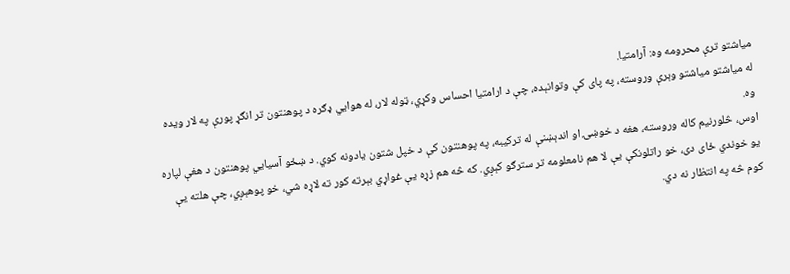میاشتو ترې محرومه وه: آرامتیا.
له میاشتو میاشتو وېرې وروسته، په پای کې وتوانېده، چې د ارامتیا احساس وکړي، ټوله لار، له هوايي ډګره د پوهنتون تر انګړ پورې په لار ویده وه.
اوس، څلورنیم کاله وروسته، هغه د خوښۍ او اندېښنې له ترکیبه، په پوهنتون کې د خپل شتون یادونه کوي. د ښځو آسیايي پوهنتون د هغې لپاره یو خوندي ځای دی، خو راتلونکې یې لا هم نامعلومه تر سترګو کېږي. که څه هم زړه یې غواړي بېرته کور ته لاړه شي، خو پوهېږي، چې هلته یې کوم څه په انتظار نه دي.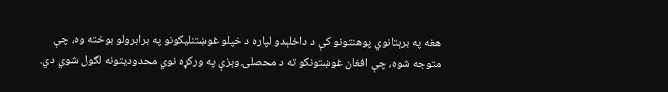هغه په برېتانوي پوهنتونو کې د داخلېدو لپاره د خپلو غوښتنلیکونو په برابرولو بوخته وه، چې متوجه شوه، چې افغان غوښتونکو ته د محصلۍ وېزې په ورکړه نوي محدودیتونه لګول شوي دي.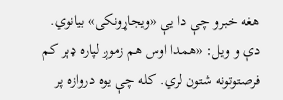هغه خبرو چې دا یې «ویجاړونکی» بیانوي.
دې و ویل: «همدا اوس هم زموږ لپاره ډېر کم فرصتوتونه شتون لري. کله چې یوه دروازه پر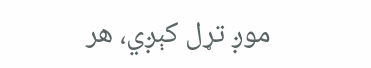موږ تړل کېږي، هر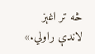څه تر اغېز لاندې راولي.»